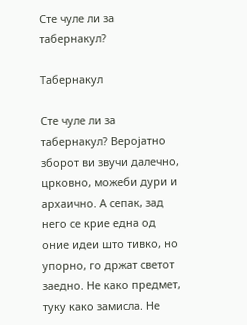Сте чуле ли за табернакул?

Табернакул

Сте чуле ли за табернакул? Веројатно зборот ви звучи далечно, црковно, можеби дури и архаично. А сепак, зад него се крие една од оние идеи што тивко, но упорно, го држат светот заедно. Не како предмет, туку како замисла. Не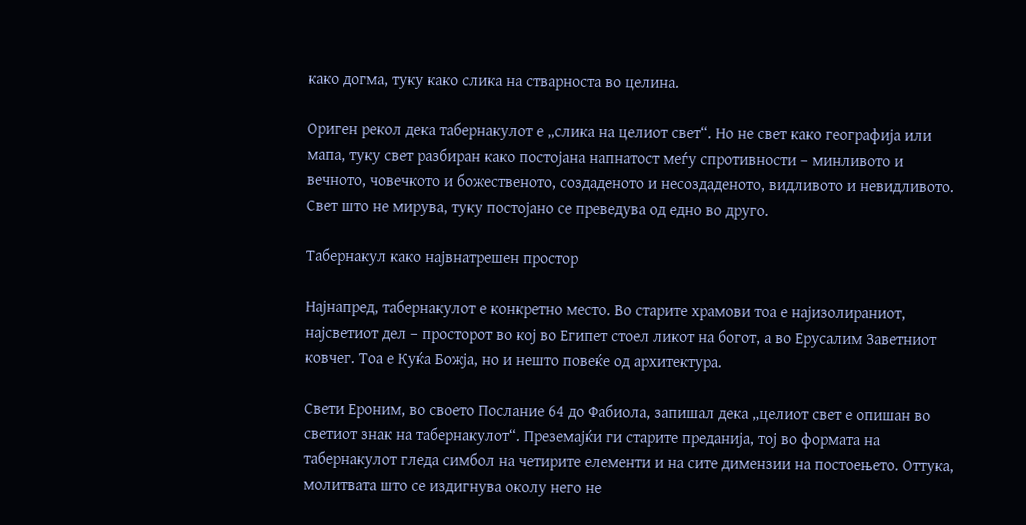како догма, туку како слика на стварноста во целина.

Ориген рекол дека табернакулот е „слика на целиот свет“. Но не свет како географија или мапа, туку свет разбиран како постојана напнатост меѓу спротивности – минливото и вечното, човечкото и божественото, создаденото и несоздаденото, видливото и невидливото. Свет што не мирува, туку постојано се преведува од едно во друго.

Табернакул како највнатрешен простор

Најнапред, табернакулот е конкретно место. Во старите храмови тоа е најизолираниот, најсветиот дел – просторот во кој во Египет стоел ликот на богот, а во Ерусалим Заветниот ковчег. Тоа е Куќа Божја, но и нешто повеќе од архитектура.

Свети Ероним, во своето Послание 64 до Фабиола, запишал дека „целиот свет е опишан во светиот знак на табернакулот“. Преземајќи ги старите преданија, тој во формата на табернакулот гледа симбол на четирите елементи и на сите димензии на постоењето. Оттука, молитвата што се издигнува околу него не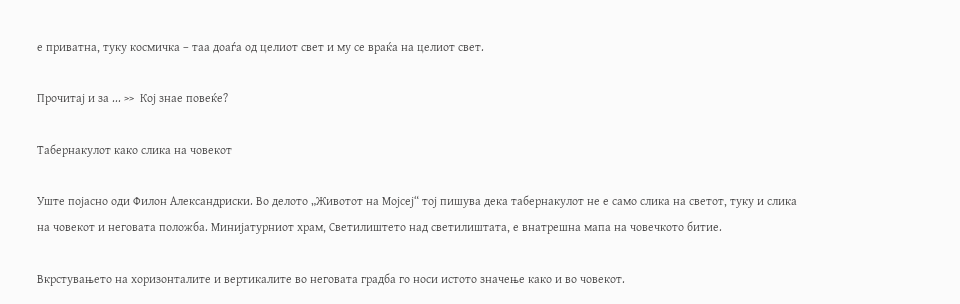е приватна, туку космичка – таа доаѓа од целиот свет и му се враќа на целиот свет.

Прочитај и за ... >>  Кој знае повеќе?

Табернакулот како слика на човекот

Уште појасно оди Филон Александриски. Во делото „Животот на Мојсеј“ тој пишува дека табернакулот не е само слика на светот, туку и слика на човекот и неговата положба. Минијатурниот храм, Светилиштето над светилиштата, е внатрешна мапа на човечкото битие.

Вкрстувањето на хоризонталите и вертикалите во неговата градба го носи истото значење како и во човекот.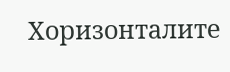Хоризонталите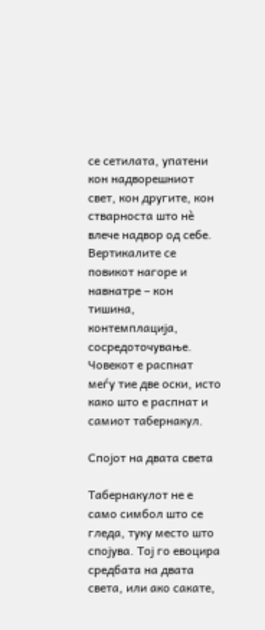се сетилата, упатени кон надворешниот свет, кон другите, кон стварноста што нè влече надвор од себе. Вертикалите се повикот нагоре и навнатре – кон тишина, контемплација, сосредоточување. Човекот е распнат меѓу тие две оски, исто како што е распнат и самиот табернакул.

Спојот на двата света

Табернакулот не е само симбол што се гледа, туку место што спојува. Тој го евоцира средбата на двата света, или ако сакате,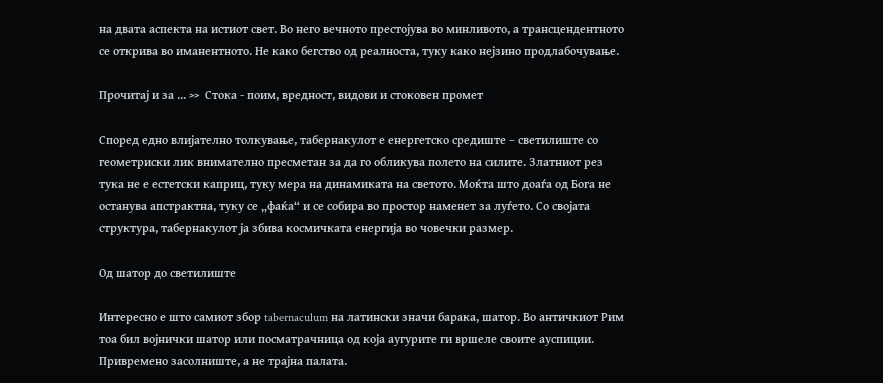на двата аспекта на истиот свет. Во него вечното престојува во минливото, а трансцендентното се открива во иманентното. Не како бегство од реалноста, туку како нејзино продлабочување.

Прочитај и за ... >>  Стока - поим, вредност, видови и стоковен промет

Според едно влијателно толкување, табернакулот е енергетско средиште – светилиште со геометриски лик внимателно пресметан за да го обликува полето на силите. Златниот рез тука не е естетски каприц, туку мера на динамиката на светото. Моќта што доаѓа од Бога не останува апстрактна, туку се „фаќа“ и се собира во простор наменет за луѓето. Со својата структура, табернакулот ја збива космичката енергија во човечки размер.

Од шатор до светилиште

Интересно е што самиот збор tabernaculum на латински значи барака, шатор. Во античкиот Рим тоа бил војнички шатор или посматрачница од која аугурите ги вршеле своите ауспиции. Привремено засолниште, а не трајна палата.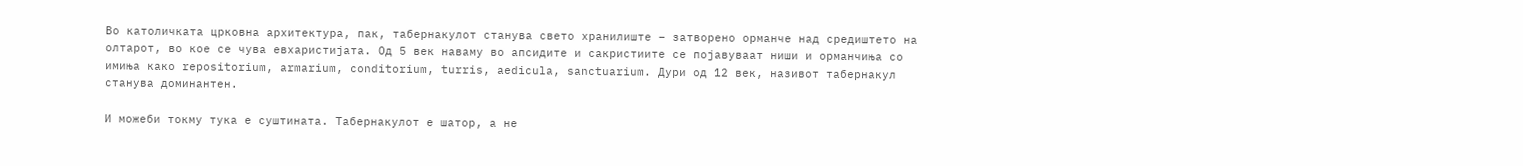Во католичката црковна архитектура, пак, табернакулот станува свето хранилиште – затворено орманче над средиштето на олтарот, во кое се чува евхаристијата. Од 5 век наваму во апсидите и сакристиите се појавуваат ниши и орманчиња со имиња како repositorium, armarium, conditorium, turris, aedicula, sanctuarium. Дури од 12 век, називот табернакул станува доминантен.

И можеби токму тука е суштината. Табернакулот е шатор, а не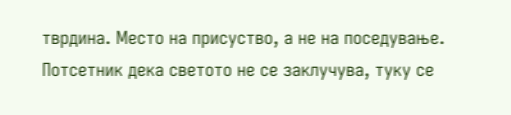тврдина. Место на присуство, а не на поседување. Потсетник дека светото не се заклучува, туку се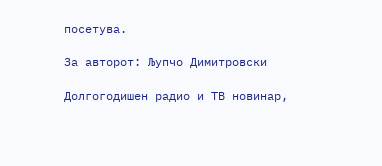посетува.

За авторот: Љупчо Димитровски

Долгогодишен радио и ТВ новинар,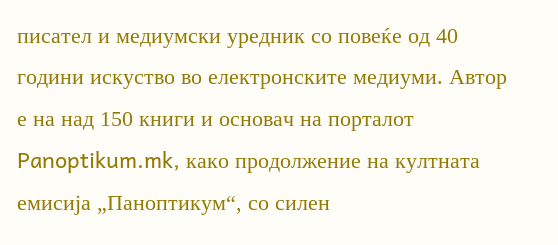писател и медиумски уредник со повеќе од 40 години искуство во електронските медиуми. Автор е на над 150 книги и основач на порталот Panoptikum.mk, како продолжение на култната емисија „Паноптикум“, со силен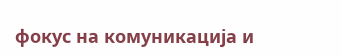фокус на комуникација и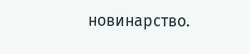новинарство.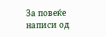За повеќе написи од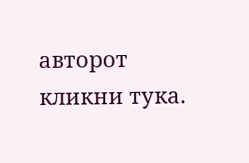авторот кликни тука.